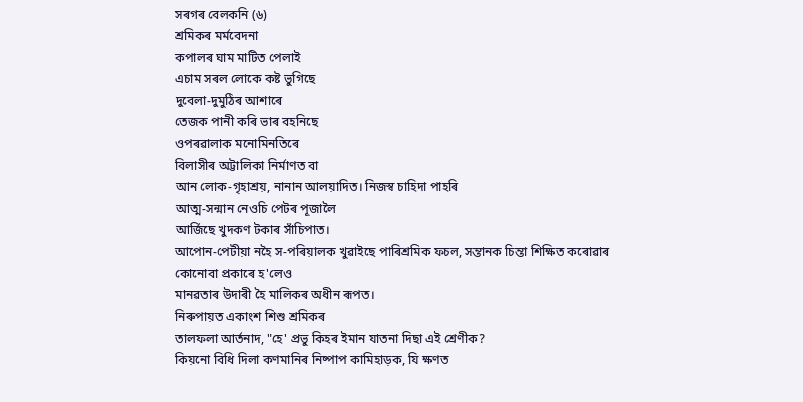সৰগৰ বেলকনি (৬)
শ্ৰমিকৰ মৰ্মবেদনা
কপালৰ ঘাম মাটিত পেলাই
এচাম সৰল লোকে কষ্ট ভুগিছে
দুবেলা-দুমুঠিৰ আশাৰে
তেজক পানী কৰি ভাৰ বহনিছে
ওপৰৱালাক মনোমিনতিৰে
বিলাসীৰ অট্টালিকা নিৰ্মাণত বা
আন লোক-গৃহাশ্ৰয়, নানান আলয়াদিত। নিজস্ব চাহিদা পাহৰি
আত্ম-সন্মান নেওচি পেটৰ পূজালৈ
আৰ্জিছে খুদকণ টকাৰ সাঁচিপাত।
আপোন-পেটীয়া নহৈ স-পৰিয়ালক খুৱাইছে পাৰিশ্ৰমিক ফচল, সন্তানক চিন্তা শিক্ষিত কৰোৱাৰ
কোনোবা প্ৰকাৰে হ'লেও
মানৱতাৰ উদাৰী হৈ মালিকৰ অধীন ৰূপত।
নিৰুপায়ত একাংশ শিশু শ্ৰমিকৰ
তালফলা আৰ্তনাদ, "হে' প্ৰভু কিহৰ ইমান যাতনা দিছা এই শ্ৰেণীক?
কিয়নো বিধি দিলা কণমানিৰ নিষ্পাপ কামিহাড়ক, যি ক্ষণত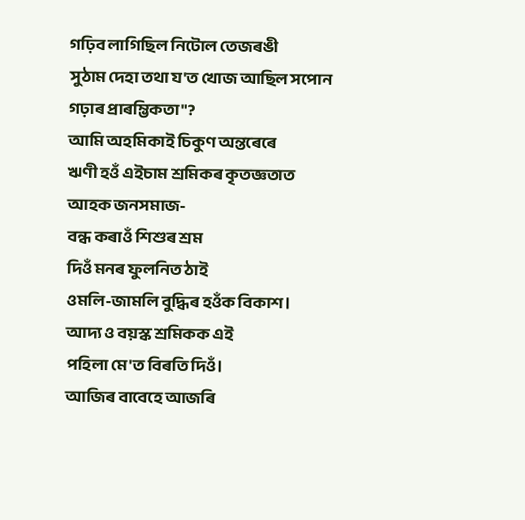গঢ়িব লাগিছিল নিটোল তেজৰঙী
সুঠাম দেহা তথা য'ত খোজ আছিল সপোন গঢ়াৰ প্ৰাৰম্ভিকতা"?
আমি অহমিকাই চিকুণ অন্তৰেৰে
ঋণী হওঁ এইচাম শ্ৰমিকৰ কৃতজ্ঞতাত আহক জনসমাজ-
বন্ধ কৰাওঁ শিশুৰ শ্ৰম
দিওঁ মনৰ ফুলনিত ঠাই
ওমলি-জামলি বুদ্ধিৰ হওঁক বিকাশ।
আদ্য ও বয়স্ক শ্ৰমিকক এই
পহিলা মে'ত বিৰতি দিওঁ।
আজিৰ বাবেহে আজৰি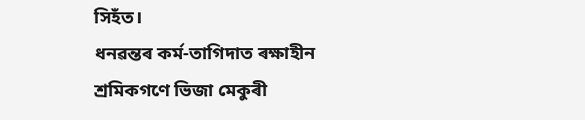সিহঁত।
ধনৱন্তৰ কৰ্ম-তাগিদাত ৰক্ষাহীন
শ্ৰমিকগণে ভিজা মেকুৰী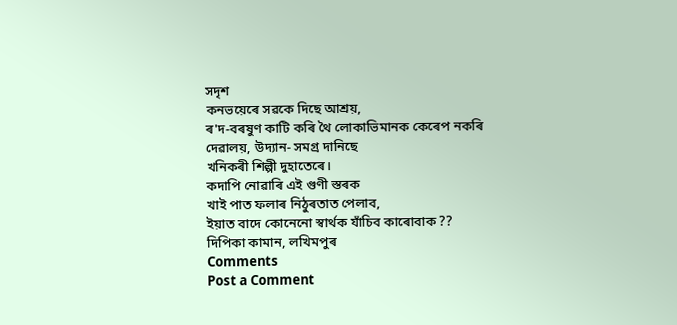সদৃশ
কনভয়েৰে সৱকে দিছে আশ্ৰয়,
ৰ'দ-বৰষুণ কাটি কৰি থৈ লোকাভিমানক কেৰেপ নকৰি
দেৱালয়, উদ্যান- সমগ্ৰ দানিছে
খনিকৰী শিল্পী দুহাতেৰে।
কদাপি নোৱাৰি এই গুণী স্তৰক
খাই পাত ফলাৰ নিঠুৰতাত পেলাব,
ইয়াত বাদে কোনেনো স্বাৰ্থক যাঁচিব কাৰোবাক ??
দিপিকা কামান, লখিমপুৰ
Comments
Post a Comment